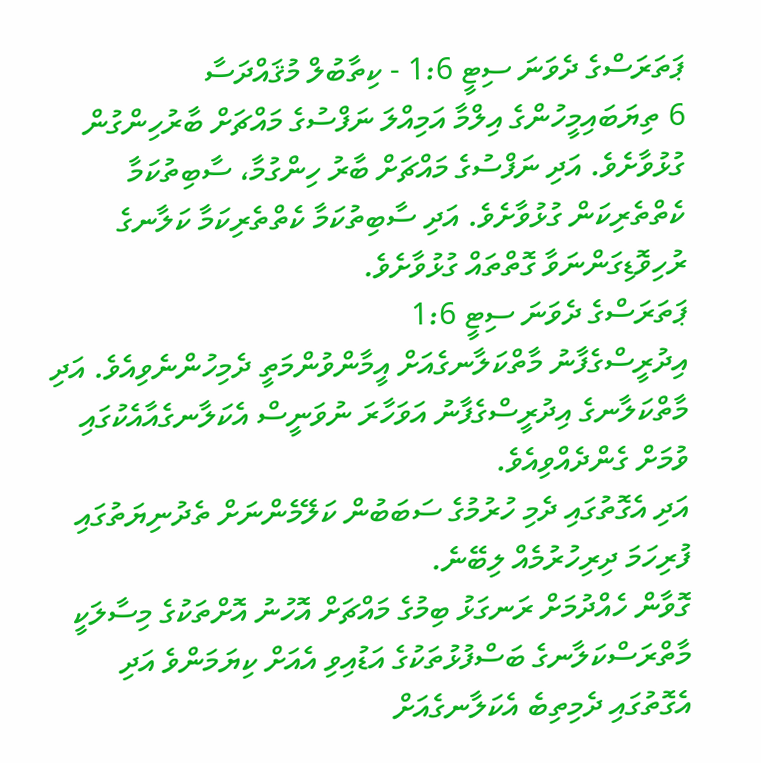ޕަތަރަސްގެ ދެވަނަ ސިޓީ 1:6 - ކިތާބުލް މުޤައްދަސާ
6 ތިޔަބައިމީހުންގެ އިލްމާ އަމިއްލަ ނަފްސުގެ މައްޗަށް ބާރުހިންގުން ގުޅުވާށެވެ. އަދި ނަފްސުގެ މައްޗަށް ބާރު ހިންގުމާ، ސާބިތުކަމާ ކެތްތެރިކަން ގުޅުވާށެވެ. އަދި ސާބިތުކަމާ ކެތްތެރިކަމާ ކަލާނގެ ރުހިވޮޑިގަންނަވާ ގޮތްތައް ގުޅުވާށެވެ.
ޕަތަރަސްގެ ދެވަނަ ސިޓީ 1:6
އިދުރީސްގެފާނު މާތްކަލާނގެއަށް އީމާންވުންމަތީ ދެމިހުންނެވިއެވެ. އަދި މާތްކަލާނގެ އިދުރީސްގެފާނު އަވަހާރަ ނުވަނީސް އެކަލާނގެއާއެކުގައި ވުމަށް ގެންދެއްވިއެވެ.
އަދި އެގޮތުގައި ދެމި ހުރުމުގެ ސަބަބުން ކަލޭމެންނަށް ތެދުނިޔަތުގައި ފުރިހަމަ ދިރިހުރުމެއް ލިބޭނެ.
ގޮވާން ހެއްދުމަށް ރަނގަޅު ބިމުގެ މައްޗަށް އޮހުނު އޮށްތަކުގެ މިސާލަކީ މާތްރަސްކަލާނގެ ބަސްފުޅުތަކުގެ އަޑުއިވި އެއަށް ކިޔަމަންވެ އަދި އެގޮތުގައި ދެމިތިބެ އެކަލާނގެއަށް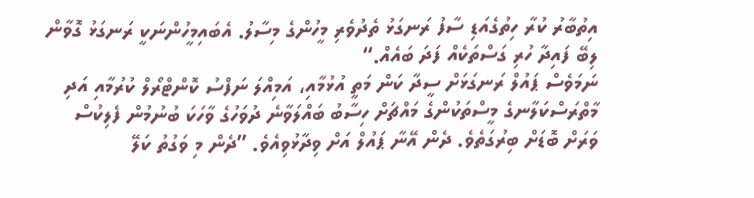އިތުބާރު ކުރާ ހިތުގެއަޑި ސާފު ރަނގަޅު ތެދުވެރި މީހުންގެ މިސާލު. އެބައިމީހުންނަކީ ރަނގަޅު ގޮވާން ލިބޭ ފައިދާ ހުރި ގަސްތަކެއް ފަދަ ބައެއް.“
ނަމަވެސް ޕައުލް ރަނގަޅަށް ސީދާ ކަން މަތީ އުޅުމާއި، އަމިއްލަ ނަފްސު ކޮންޓްރޯލް ކުރުމާއި އަދި މާތްރަސްކަލާނގެ މީސްތަކުންގެ މައްޗަށް ހިސާބު ބައްލަވާނެ ދުވަހުގެ ވާހަކަ ބުނުމުން ފެލިކުސް ވަރަށް ބޮޑަށް ބިރުގަތެވެ. ދެން އޭނާ ޕައުލް އަށް ވިދާޅުވިއެވެ. ”ދެން މި ވަގުތު ކަލޭ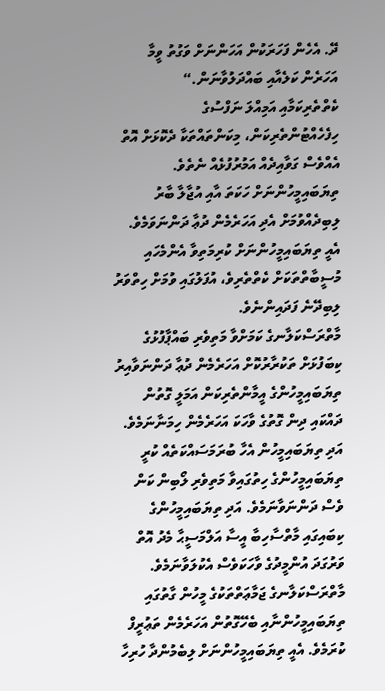ދޭ. އެހެން ފަހަރަކުން އަހަންނަށް ވަގުތު ވީމާ އަހަރެން ކަލެއާއި ބައްދަލުވާނަން.“
ކެތްތެރިކަމާއި އަމިއްލަ ނަފްސުގެ ހިފެހެއްޓުންތެރިކަން، މިކަންތައްތަކާ ދެކޮޅަށް އޮތް އެއްވެސް ގަވާއިދެއް އަމުރުފުޅެއް ނެތެވެ.
ތިޔަބައިމީހުންނަށް ހަކަތަ އާއި އުޖާލާ ބާރު ލިބިދެއްވުމަށް އެދި އަހަރެމެން ދުޢާ ދަންނަވަމެވެ. އެއީ ތިޔަބައިމީހުންނަށް ކުރިމަތިވާ އެންމެހައި މުސީބާތްތަކަށް ކެތްތެރިވެ، އުފަލުގައި ވުމަށް ހިތްވަރު ލިބިދޭނެ ފަދައިންނެވެ.
މާތްރަސްކަލާނގެ ކަމަށްވާ މަތިވެރި ބައްޕާފުޅުގެ ކިބަފުޅަށް ތަކުރާރުކޮށް އަހަރެމެން ދުޢާ ދަންނަވާއިރު ތިޔަބައިމީހުންގެ އީމާންތެރިކަން އަމަލީ ގޮތުން ދައްކައި ދިން ގޮތުގެ ވާހަކަ އަހަރެމެން ހިމަނާނަމެވެ. އަދި ތިޔަބައިމީހުން އެހާ ބުރަމަސައްކަތެއް ކުރީ ތިޔަބައިމީހުންގެ ހިތުގައިވާ މަތިވެރި ލޯބިން ކަން ވެސް ދަންނަވާނަމެވެ. އަދި ތިޔަބައިމީހުންގެ ކިބައިގައި މާތްސާހިބާ އީސާ އަލްމަސީޙާ މެދު އޮތް ވަރުގަދަ އުންމީދުގެ ވާހަކަވެސް އެކުލަވާނަމެވެ.
މާތްރަސްކަލާނގެ ޖަމާޢަތްތަކުގެ މީހުން ގާތުގައި ތިޔަބައިމީހުންނާއި ބެހޭގޮތުން އަހަރެމެން ތަޢުރީފް ކުރަމެވެ. އެއީ ތިޔަބައިމީހުންނަށް ލިބެމުންދާ ހުރިހާ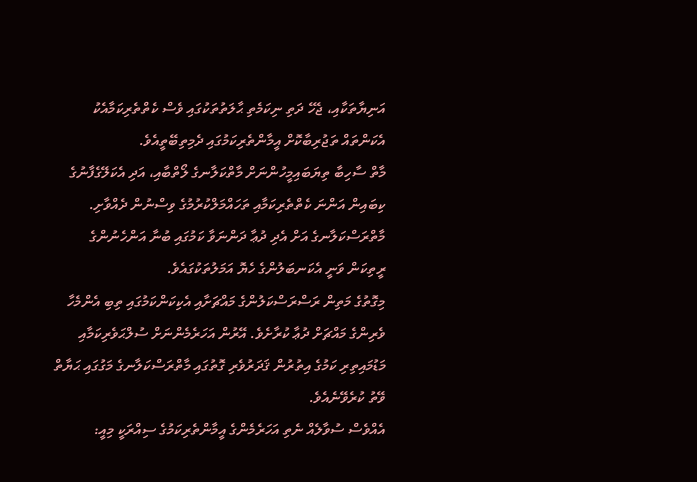އަނިޔާތަކާއި، ޖެހޭ ދަތި ނިކަމެތި ޙާލަތުތަކުގައި ވެސް ކެތްތެރިކަމާއެކު އެކަންތައް ތަޖުރިބާކޮށް އީމާންތެރިކަމުގައި ދެމިތިބޭތީއެވެ.
މާތް ސާހިބާ ތިޔަބައިމީހުންނަށް މާތްކަލާނގެ ލޯތްބާއި، އަދި އެކަލޭގެފާނުގެ ކިބައިން އަންނަ ކެތްތެރިކަމާއި ތަހައްމަލްކުރުމުގެ ވިސްނުން ދެއްވާށި.
މާތްރަސްކަލާނގެ އަށް އެދި ދުޢާ ދަންނަވާ ކަމުގައި ބުނާ އަންހެނުންގެ ރީތިކަން ވަނީ އެކަނބަލުންގެ ހެޔޮ އަމަލުތަކުގައެވެ.
މިގޮތުގެ މަތިން ރަސްރަސްކަލުންގެ މައްޗަށާއި އެކިކަންކަމުގައި ތިބި އެންމެހާ ވެރިންގެ މައްޗަށް ދުޢާ ކުރާށެވެ. އޭރުން އަހަރެމެންނަށް ސުލްޙަވެރިކަމާއި މަޑުމައިތިރި ކަމުގެ އިތުރުން ޤަދަރުވެރި ގޮތުގައި މާތްރަސްކަލާނގެ މަގުގައި ޙަޔާތް ވޭތު ކުރެވޭނެއެވެ.
އެއްވެސް ސުވާލެއް ނެތި އަހަރެމެންގެ އީމާންތެރިކަމުގެ ސިއްރަކީ މިއީ: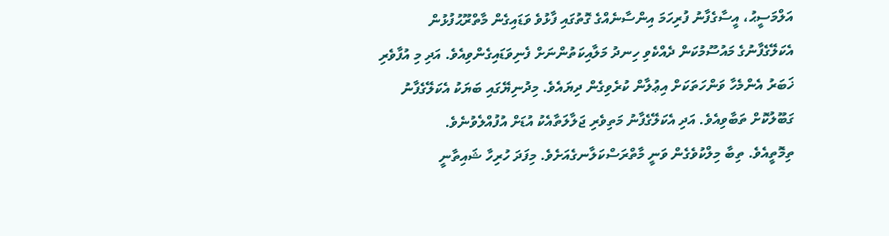އަލްމަސީޙު، އީސާގެފާނު ފުރިހަމަ އިންސާނެއްގެ ގޮތުގައި ފާޅުވެ ވަޑައިގެން މާތްރޫޙުފުޅުން އެކަލޭގެފާނުގެ މައުސޫމުކަން ދެއްކެވި ހިނދު މަލާއިކަތުންނަށް ފެނިވަޑައިގެންވިއެވެ. އަދި މި އުފާވެރި ޚަބަރު އެންމެހާ ވަންހަތަކަށް އިޢުލާން ކުރެވިގެން ދިޔައެވެ. މިދުނިޔޭގައި ބަޔަކު އެކަލޭގެފާނު ގަބޫލުކޮށް ތަބާވިއެވެ. އަދި އެކަލޭގެފާނު މަތިވެރި ޖަލާލަތާއެކު އުޑަށް އުފުއްލެވުނެވެ.
ތިމޮތީއެވެ. ތިބާ މިލްކުވެގެން ވަނީ މާތްރަސްކަލާނގެއަށެވެ. މިފަދަ ހުރިހާ ޝައިތާނީ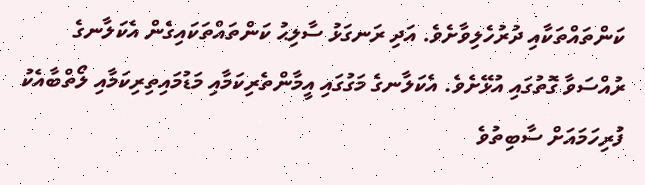ކަންތައްތަކާއި ދުރުހެލިވާށެވެ. އަދި ރަނގަޅު ސާލިޙު ކަންތައްތަކައިގެން އެކަލާނގެ ރުއްސަވާ ގޮތުގައި އުޅޭށެވެ. އެކަލާނގެ މަގުގައި އީމާންތެރިކަމާއި މަޑުމައިތިރިކަމާއި ލޯތްބާއެކު ފުރިހަމައަށް ސާބިތުވެ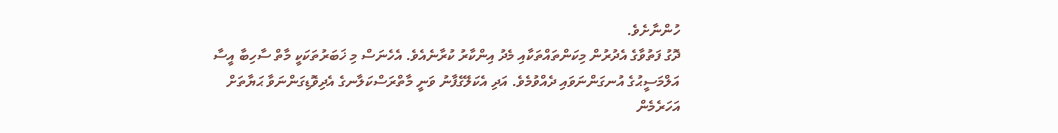ހުންނާށެވެ.
ދޮގު ފަތުވާގެ އެދުރުން މިކަންތައްތަކާއި މެދު އިންކާރު ކުރާނެއެވެ. އެހެނަސް މި ޚަބަރުތަކަކީ މާތް ސާހިބާ އީސާ އަލްމަސީޙުގެ އުނގަންނަވައި ދެއްވުމެވެ. އަދި އެކަލޭގެފާނު ވަނީ މާތްރަސްކަލާނގެ އެދިވޮޑިގަންނަވާ ޙަޔާތަށް އަހަރެމެން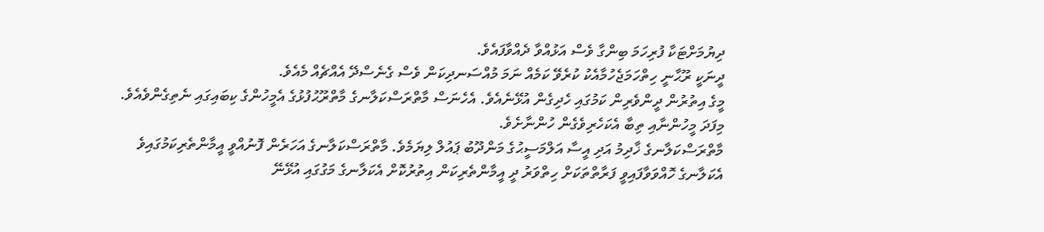ދިޔުމަށްޓަކާ ފުރިހަމަ ބިންގާ ވެސް އަޅުއްވާ ދެއްވާފައެވެ.
ދީނަކީ ރޫޙާނީ ހިތްހަމަޖެހުމާއެކު ކުރެވޭ ކަމެއް ނަމަ މުއްސަނދިކަން ވެސް ގެނެސްދޭ އެއްޗެއް މެއެވެ.
މީގެ އިތުރުން ދީންވެރިން ކަމުގައި ހެދިގެން އުޅޭނެއެވެ. އެހެނަސް މާތްރަސްކަލާނގެ މާތްރޫޙުފުޅުގެ އެމީހުންގެ ކިބައިގައި ނެތިގެންވެއެވެ. މިފަދަ މީހުންނާއި ތިބާ އެކަހެރިވެގެން ހުންނާށެވެ.
މާތްރަސްކަލާނގެ ޚާދިމު އަދި އީސާ އަލްމަސީޙުގެ މަންދޫބު ޕައުލް ލިޔަމެވެ. މާތްރަސްކަލާނގެ އަހަރެން ފޮނުއްވީ އީމާންތެރިކަމުގައިވެ އެކަލާނގެ ހޮއްވަވާފައިވީ ފަރާތްތަކަށް ހިތްވަރު ދީ އީމާންތެރިކަން އިތުރުކޮށް އެކަލާނގެ މަގުގައި އުޅޭނޭ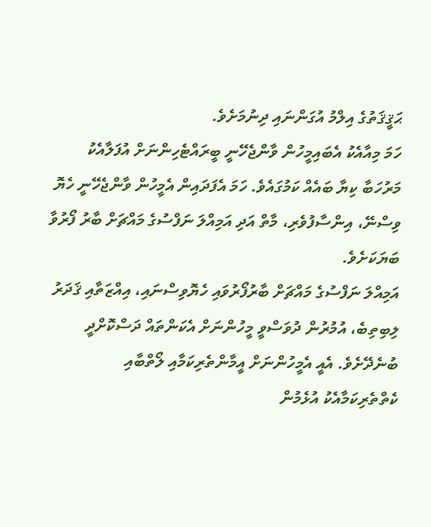ޙަޤީޤަތުގެ އިލްމު އުގަންނައި ދިނުމަށެވެ.
ހަމަ މިއާއެކު އެބައިމީހުން ވާންޖެހޭނީ ބީރައްޓެހިންނަށް އުފަލާއެކު މަރުހަބާ ކިޔާ ބައެއް ކަމުގައެވެ. ހަމަ އެފަދައިން އެމީހުން ވާންޖެހޭނީ ހެޔޮ ވިސްނޭ، އިންސާފުވެރި، މާތް އަދި އަމިއްލަ ނަފްސުގެ މައްޗަށް ބާރު ފޯރުވާ ބަޔަކަށެވެ.
އަމިއްލަ ނަފްސުގެ މައްޗަށް ބާރުފޯރުވައި ހެޔޮވިސްނައި، އިއްޒަތާއި ޤަދަރު ލިބިތިބެ، އުމުރުން ދުވަސްވީ މީހުންނަށް އެކަންތައް ދަސްކޮށްދީ ބުނެދޭށެވެ. އެއީ އެމީހުންނަށް އީމާންތެރިކަމާއި ލޯތްބާއި ކެތްތެރިކަމާއެކު އުޅެމުން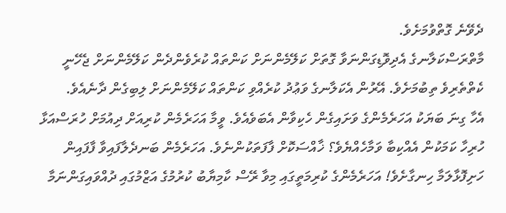ދެވޭނެ ގޮތްވުމަށެވެ.
މާތްރަސްކަލާނގެ އެދިވޮޑިގަންނަވާ ގޮތަށް ކަލޭމެންނަށް ކަންތައް ކުރެވެންދެން ކަލޭމެންނަށް ޖެހޭނީ ކެތްތެރިވެ ތިބުމަށެވެ. އޭރުން އެކަލާނގެ ވަޢުދު ކުރެއްވި ކަންތައް ކަލޭމެންނަށް ލިބިގެން ދާނެއެވެ.
އެހާ ގިނަ ބަޔަކު އަހަރެމެންގެ ވަށައިގެން ހެކިވާން އެބަވެއެވެ. ވީމާ އަހަރެމެން ކުރިއަށް ދިއުމަށް ހުރަސްއަޅާ ހުރިހާ ކަމަކުން އެއްކިބާ ވަމާހެއްޔެވެ؟ ޚާއްސަކޮށް ފާފަތަކުންނެވެ. އަހަރެމެން ބަނދެލާފައިވާ ފާފައިން ހަށިފޮޅާލަމާ ހިނގާށެވެ! އަހަރެމެންގެ ކުރިމަތީގައި މިވާ ރޭސް ކާމިޔާބު ކުރުމުގެ އަޒްމުގައި ދުއްވައިގަންނަމާ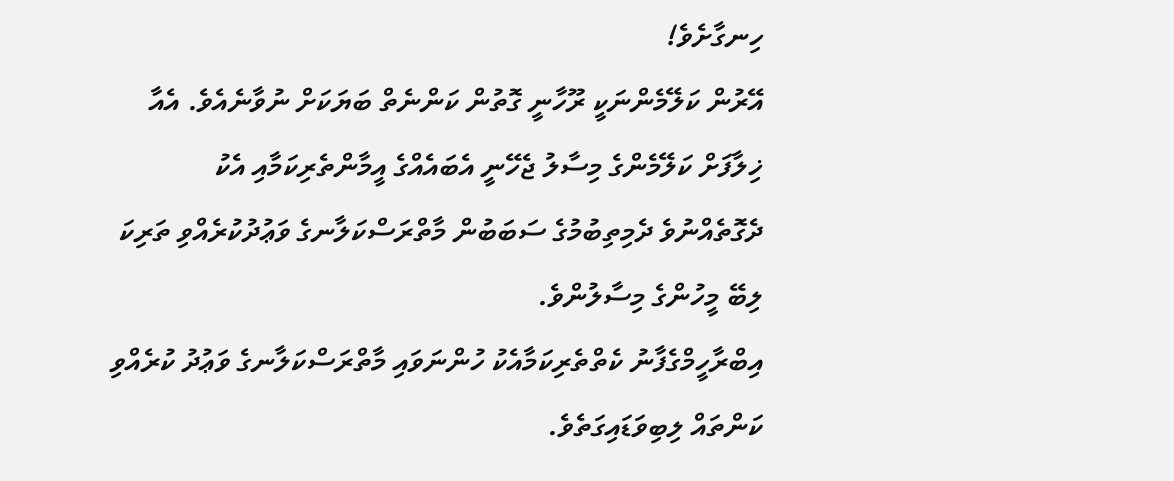ހިނގާށެވެ!
އޭރުން ކަލޭމެންނަކީ ރޫހާނީ ގޮތުން ކަންނެތް ބަޔަކަށް ނުވާނެއެވެ. އެއާ ޚިލާފަށް ކަލޭމެންގެ މިސާލު ޖެހޭނީ އެބައެއްގެ އީމާންތެރިކަމާއި އެކު ދެގޮތެއްނުވެ ދެމިތިބުމުގެ ސަބަބުން މާތްރަސްކަލާނގެ ވަޢުދުކުރެއްވި ތަރިކަ ލިބޭ މީހުންގެ މިސާލުންވެ.
އިބްރާހީމްގެފާނު ކެތްތެރިކަމާއެކު ހުންނަވައި މާތްރަސްކަލާނގެ ވަޢުދު ކުރެއްވި ކަންތައް ލިބިވަޑައިގަތެވެ.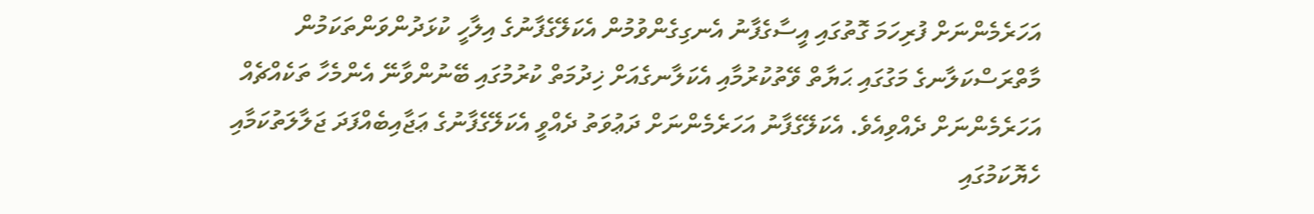އަހަރެމެންނަށް ފުރިހަމަ ގޮތުގައި އީސާގެފާނު އެނގިގެންވުމުން އެކަލޭގެފާނުގެ އިލާހީ ކުޅަދުންވަންތަކަމުން މާތްރަސްކަލާނގެ މަގުގައި ޙަޔާތް ވޭތުކުރުމާއި އެކަލާނގެއަށް ޚިދުމަތް ކުރުމުގައި ބޭނުންވާނޭ އެންމެހާ ތަކެއްޗެއް އަހަރެމެންނަށް ދެއްވިއެވެ. އެކަލޭގެފާނު އަހަރެމެންނަށް ދަޢުވަތު ދެއްވީ އެކަލޭގެފާނުގެ ޢަޖާއިބެއްފަދަ ޖަލާލަތުކަމާއި ހެޔޮކަމުގައި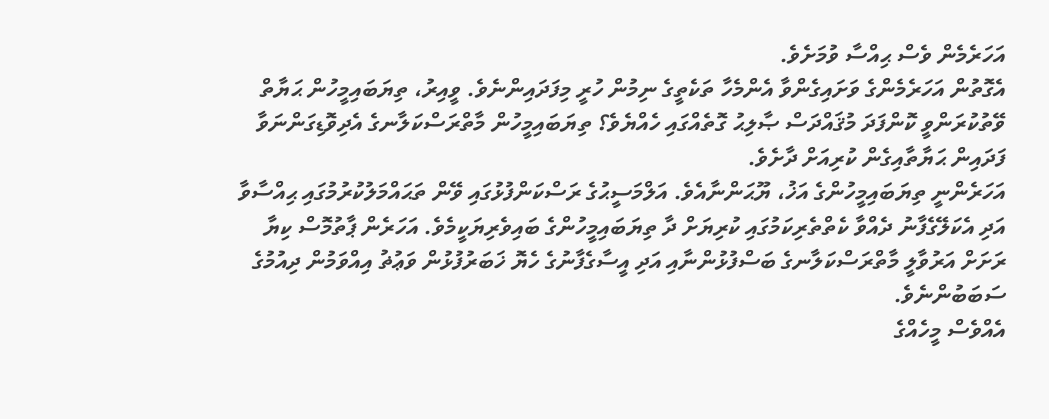އަހަރެމެން ވެސް ޙިއްސާ ވުމަށެވެ.
އެގޮތުން އަހަރެމެންގެ ވަށައިގެންވާ އެންމެހާ ތަކެތީގެ ނިމުން ހުރީ މިފަދައިންނެވެ. ވީއިރު، ތިޔަބައިމީހުން ޙަޔާތް ވޭތުކުރަންވީ ކޮންފަދަ މުޤައްދަސް ޞާލިޙު ގޮތެއްގައި ހެއްޔެވެ؟ ތިޔަބައިމީހުން މާތްރަސްކަލާނގެ އެދިވޮޑިގަންނަވާ ފަދައިން ޙަޔާތާއިގެން ކުރިއަށް ދާށެވެ.
އަހަރެންނީ ތިޔަބައިމީހުންގެ އަޚު، ޔޫޙަންނާއެވެ. އަލްމަސީޙުގެ ރަސްކަންފުޅުގައި ވޭން ތަޙައްމަލުކުރުމުގައި ޙިއްސާވާ އަދި އެކަލޭގެފާނު ދެއްވާ ކެތްތެރިކަމުގައި ކުރިޔަށް ދާ ތިޔަބައިމީހުންގެ ބައިވެރިޔަކީމެވެ. އަހަރެން ޕާތުމޮސް ކިޔާ ރަށަށް އަރުވާލީ މާތްރަސްކަލާނގެ ބަސްފުޅުންނާއި އަދި އީސާގެފާނުގެ ހެޔޮ ޚަބަރުފުޅުން ވަޢުޡު އިއްވަމުން ދިއުމުގެ ސަބަބުންނެވެ.
އެއްވެސް މީހެއްގެ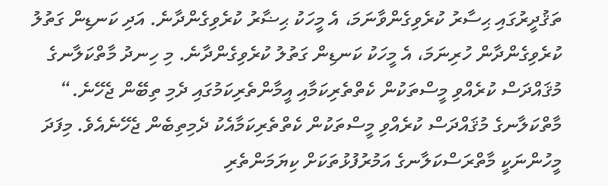ތަޤުދީރުގައި ޙިސާރު ކުރެވިގެންވާނަމަ، އެ މީހަކު ޙިޟާރު ކުރެވިގެންދާނެ. އަދި ކަނޑިން ގަތުލު ކުރެވިގެންދާން ހުރިނަމަ، އެ މީހަކު ކަނޑިން ގަތުލު ކުރެވިގެންދާނެ. މި ހިނދު މާތްކަލާނގެ މުޤައްދަސް ކުރެއްވި މީސްތަކުން ކެތްތެރިކަމާއި އީމާންތެރިކަމުގައި ދެމި ތިބޭން ޖެހޭނެ.“
މާތްކަލާނގެ މުޤައްދަސް ކުރެއްވި މީސްތަކުން ކެތްތެރިކަމާއެކު ދެމިތިބެން ޖެހޭނެއެވެ. މިފަދަ މީހުންނަކީ މާތްރަސްކަލާނގެ އަމުރުފުޅުތަކަށް ކިޔަމަންތެރި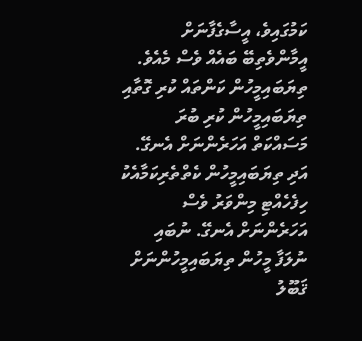ކަމުގައިވެ، އީސާގެފާނަށް އީމާންވެތިބޭ ބައެއް ވެސް މެއެވެ.
ތިޔަބައިމީހުން ކަންތައް ކުރި ގޮތާއި ތިޔަބައިމީހުން ކުރި ބުރަ މަސައްކަތް އަހަރެންނަށް އެނގޭ. އަދި ތިޔަބައިމީހުން ކެތްތެރިކަމާއެކު ހިފެހެއްޓި މިންވަރު ވެސް އަހަރެންނަށް އެނގޭ. ނުބައި ނުލަފާ މީހުން ތިޔަބައިމީހުންނަށް ޤަބޫލު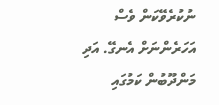ނުކުރެވޭކަން ވެސް އަހަރެންނަށް އެނގޭ. އަދި މަންދޫބުން ކަމުގައި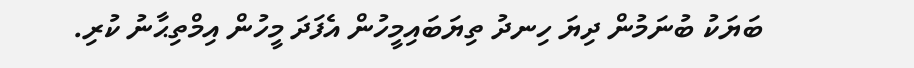ބަޔަކު ބުނަމުން ދިޔަ ހިނދު ތިޔަބައިމީހުން އެފަދަ މީހުން އިމްތިޙާނު ކުރި.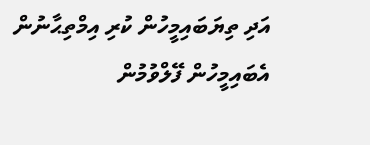އަދި ތިޔަބައިމީހުން ކުރި އިމްތިޙާނުން އެބައިމީހުން ފޭލްވުމުން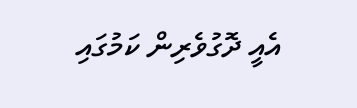އެއީ ދޮގުވެރިން ކަމުގައި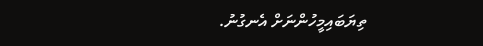ތިޔަބައިމީހުންނަށް އެނގުނު.